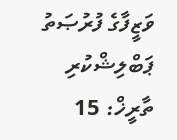ވަޒީފާގެ ފުރުޞަތު
ޕަބްލިޝްކުރި ތާރީޚް: 15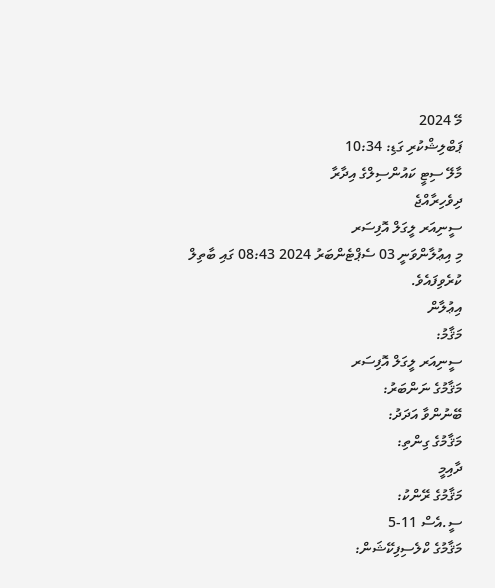މޭ 2024
ޕަބްލިޝްކުރި ގަޑި: 10:34
މާލޭ ސިޓީ ކައުންސިލްގެ އިދާރާ
ދިވެހިރާއްޖެ
ސީނިއަރ ލީގަލް އޮފިސަރ
މި އިޢުލާންވަނީ 03 ސެޕްޓެންބަރު 2024 08:43 ގައި ބާތިލް ކުރެވިފައެވެ.
އިޢުލާން
މަޤާމު:
ސީނިއަރ ލީގަލް އޮފިސަރ
މަޤާމުގެ ނަންބަރު:
ބޭނުންވާ އަދަދު:
މަޤާމުގެ ގިންތި:
ދާއިމީ
މަޤާމުގެ ރޭންކު:
ސީ.އެސް 11-5
މަޤާމުގެ ކްލެސިފިކޭޝަން: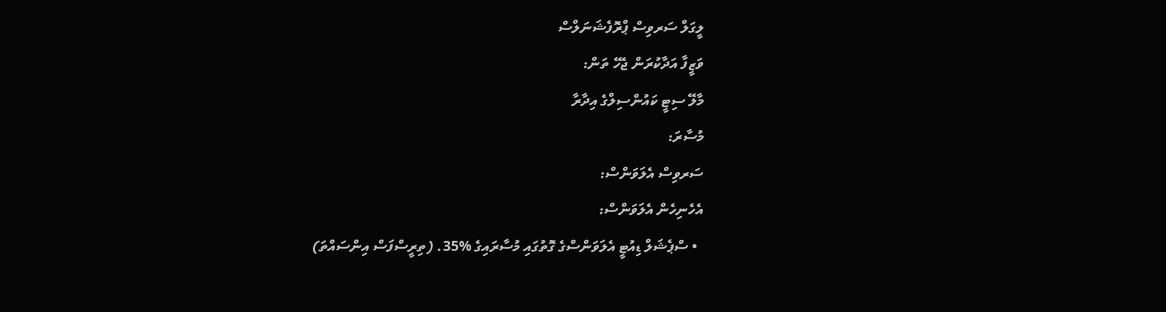ލީގަލް ސަރވިސް ޕްރޮފެޝަނަލްސް
ވަޒީފާ އަދާކުރަން ޖެހޭ ތަން:
މާލޭ ސިޓީ ކައުންސިލްގެ އިދާރާ
މުސާރަ:
ސަރވިސް އެލަވަންސް:
އެހެނިހެން އެލަވަންސް:
  • ސްޕެޝަލް ޑިއުޓީ އެލަވަންސްގެ ގޮތުގައި މުސާރައިގެ %35. (ތިރީސްފަސް އިންސައްތަ)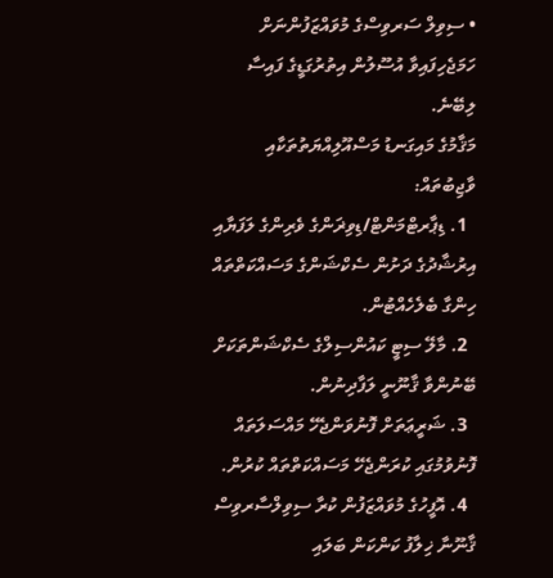• ސިވިލް ސަރވިސްގެ މުވައްޒަފުންނަށް ހަމަޖެހިފައިވާ އުސޫލުން އިތުރުގަޑީގެ ފައިސާ ލިބޭނެ.
މަޤާމުގެ މައިގަނޑު މަސްއޫލިއްޔަތުތަކާއި ވާޖިބުތައް:
  1. ޑިޕާރޓްމަންޓް/ޑިވިޜަންގެ ވެރިންގެ ލަފަޔާއި އިރުޝާދުގެ ދަށުން ސެކްޝަންގެ މަސައްކަތްތައް ހިންގާ ބެލެހެއްޓުން.
  2. މާލޭ ސިޓީ ކައުންސިލްގެ ސެކްޝަންތަކަށް ބޭނުންވާ ޤާނޫނީ ލަފާދިނުން.
  3. ޝަރީޢަތަށް ފޮނުވަންޖެހޭ މައްސަލަތައް ފޮނުވުމުގައި ކުރަންޖެހޭ މަސައްކަތްތައް ކުރުން.
  4. އޮފީހުގެ މުވައްޒަފުން ކުރާ ސިވިލްސާރވިސް ޤާނޫނާ ޚިލާފު ކަންކަން ބަލައި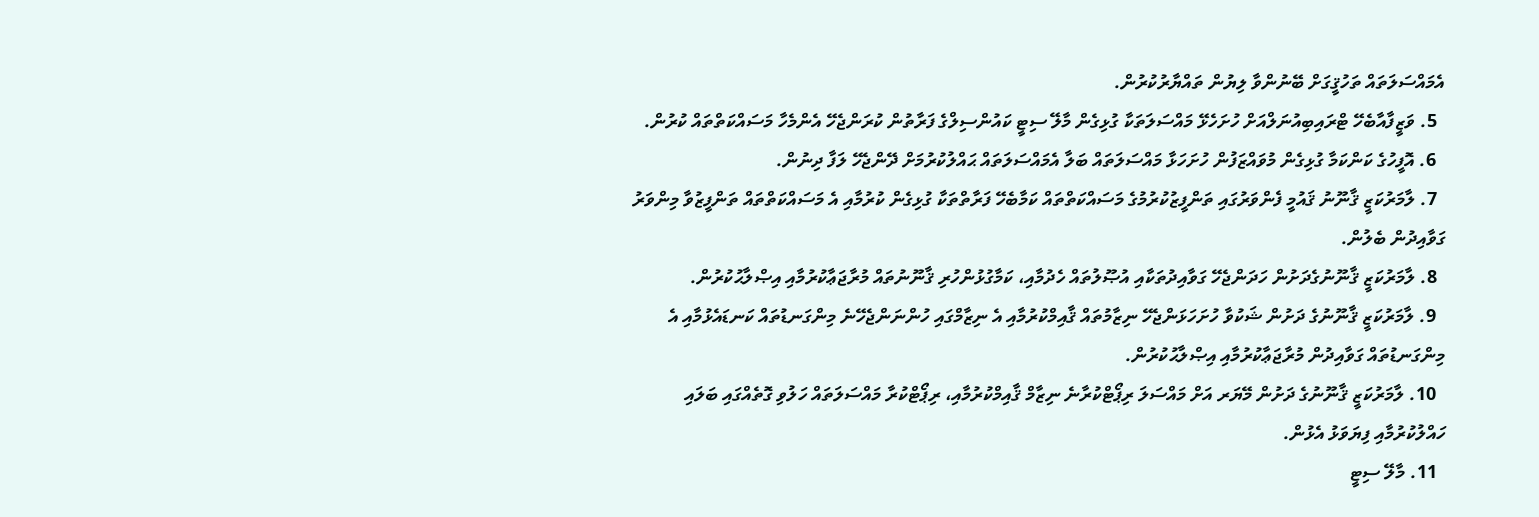އެމައްސަލަތައް ތަހުޤީގަށް ބޭނުންވާ ލިޔުން ތައްޔާރުކުރުން.
  5. ވަޒީފާއާބެހޭ ޓްރައިބިއުނަލްއަށް ހުށަހެޅޭ މައްސަލަތަކާ ގުޅިގެން މާލޭ ސިޓީ ކައުންސިލްގެ ފަރާތުން ކުރަންޖެހޭ އެންމެހާ މަސައްކަތްތައް ކުރުން.
  6. އޮފީހުގެ ކަންކަމާ ގުޅިގެން މުވައްޒަފުން ހުށަހަޅާ މައްސަލަތައް ބަލާ އެމައްސަލަތައް ޙައްލުކުރުމަށް ދޭންޖެހޭ ލަފާ ދިނުން.
  7. ލާމަރުކަޒީ ޤާނޫނު ޤައުމީ ފެންވަރުގައި ތަންފީޒުކުރުމުގެ މަސައްކަތްތައް ކަމާބެހޭ ފަރާތްތަކާ ގުޅިގެން ކުރުމާއި އެ މަސައްކަތްތައް ތަންފީޒުވާ މިންވަރު ގަވާއިދުން ބެލުން.
  8. ލާމަރުކަޒީ ޤާނޫނުގެދަށުން ހަދަންޖެހޭ ގަވާއިދުތަކާއި އުޞޫލުތައް ހެދުމާއި، ކަމާގުޅުންހުރި ޤާނޫނުތައް މުރާޖަޢާކުރުމާއި އިޞްލާޙުކުރުން.
  9. ލާމަރުކަޒީ ޤާނޫނުގެ ދަށުން ޝަކުވާ ހުށަހަޅަންޖެހޭ ނިޒާމުތައް ޤާއިމްކުރުމާއި އެ ނިޒާމްގައި ހުންނަންޖެހޭނެ މިންގަނޑުތައް ކަނޑައެޅުމާއި އެ މިންގަނޑުތައް ގަވާއިދުން މުރާޖަޢާކުރުމާއި އިޞްލާޙުކުރުން.
  10. ލާމަރުކަޒީ ޤާނޫނުގެ ދަށުން މޭޔަރ އަށް މައްސަލަ ރިޕޯޓްކުރާނެ ނިޒާމް ޤާއިމްކުރުމާއި، ރިޕޯޓްކުރާ މައްސަލަތައް ހަލުވި ގޮތެއްގައި ބަލައި ހައްލުކުރުމާއި ފިޔަވަޅު އެޅުން.
  11. މާލޭ ސިޓީ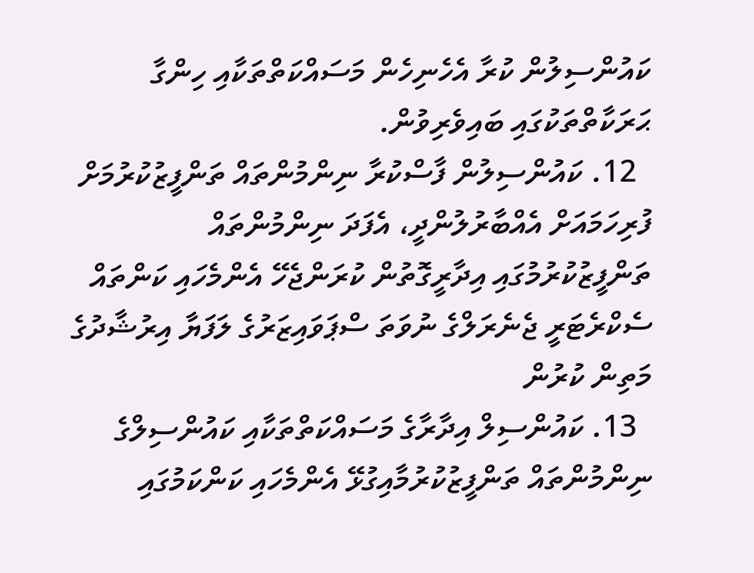ކައުންސިލުން ކުރާ އެހެނިހެން މަސައްކަތްތަކާއި ހިންގާ ޙަރަކާތްތަކުގައި ބައިވެރިވުން.
  12. ކައުންސިލުން ފާސްކުރާ ނިންމުންތައް ތަންފީޒުކުރުމަށް ފުރިހަމައަށް އެއްބާރުލުންދީ، އެފަދަ ނިންމުންތައް ތަންފީޒުކުރުމުގައި އިދާރީގޮތުން ކުރަންޖެހޭ އެންމެހައި ކަންތައް ސެކްރެޓަރީ ޖެނެރަލްގެ ނުވަތަ ސްޕަވައިޒަރުގެ ލަފަޔާ އިރުޝާދުގެ މަތިން ކުރުން
  13. ކައުންސިލް އިދާރާގެ މަސައްކަތްތަކާއި ކައުންސިލްގެ ނިންމުންތައް ތަންފީޒުކުރުމާއިގުޅޭ އެންމެހައި ކަންކަމުގައި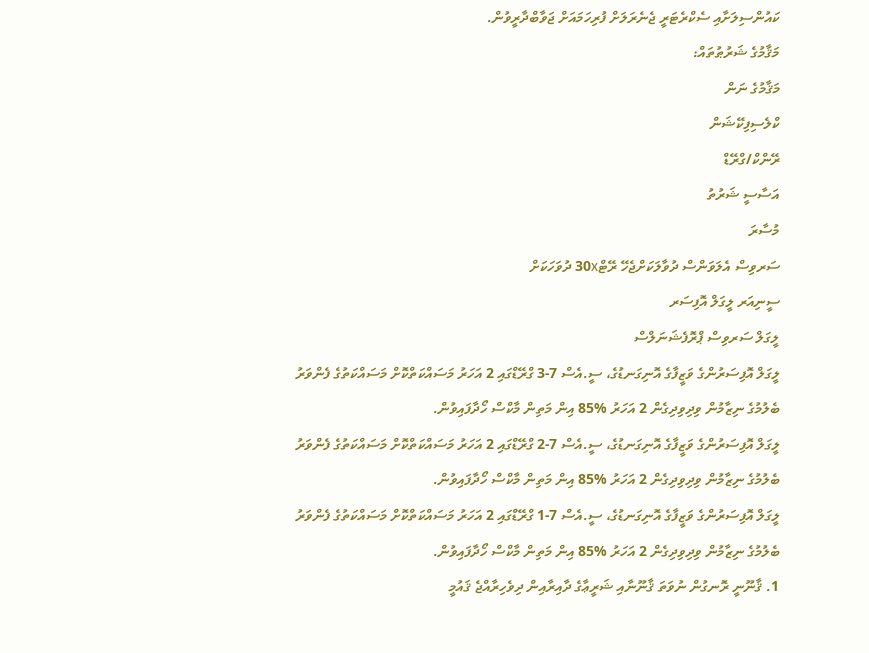ކައުންސިލަށާއި ސެކްރެޓަރީ ޖެނެރަލަށް ފުރިހަމައަށް ޖަވާބްދާރީވުން.
މަޤާމުގެ ޝަރުޠުތައް:
މަޤާމުގެ ނަން
ކްލެސިފިކޭޝަން
ރޭންކް/ގްރޭޑް
އަސާސީ ޝަރުތު
މުސާރަ
ސަރވިސް އެލަވަންސް ދުވާލަކަށްޖެހޭ ރޭޓް30x ދުވަހަކަށް
ސީނިއަރ ލީގަލް އޮފިސަރ
ލީގަލް ސަރވިސް ޕްރޮފެޝަނަލްސް
ލީގަލް އޮފިސަރުންގެ ވަޒީފާގެ އޮނިގަނޑުގެ، ސީ.އެސް 7-3 ގްރޭޑްގައި 2 އަހަރު މަސައްކަތްކޮށް މަސައްކަތުގެ ފެންވަރު ބެލުމުގެ ނިޒާމުން ވިދިވިދިގެން 2 އަހަރު %85 އިން މަތިން މާކްސް ހޯދާފައިވުން.
ލީގަލް އޮފިސަރުންގެ ވަޒީފާގެ އޮނިގަނޑުގެ، ސީ.އެސް 7-2 ގްރޭޑްގައި 2 އަހަރު މަސައްކަތްކޮށް މަސައްކަތުގެ ފެންވަރު ބެލުމުގެ ނިޒާމުން ވިދިވިދިގެން 2 އަހަރު %85 އިން މަތިން މާކްސް ހޯދާފައިވުން.
ލީގަލް އޮފިސަރުންގެ ވަޒީފާގެ އޮނިގަނޑުގެ، ސީ.އެސް 7-1 ގްރޭޑްގައި 2 އަހަރު މަސައްކަތްކޮށް މަސައްކަތުގެ ފެންވަރު ބެލުމުގެ ނިޒާމުން ވިދިވިދިގެން 2 އަހަރު %85 އިން މަތިން މާކްސް ހޯދާފައިވުން.
1. ޤާނޫނީ ރޮނގުން ނުވަތަ ޤާނޫނާއި ޝަރީޢާގެ ދާއިރާއިން ދިވެހިރާއްޖެ ޤައުމީ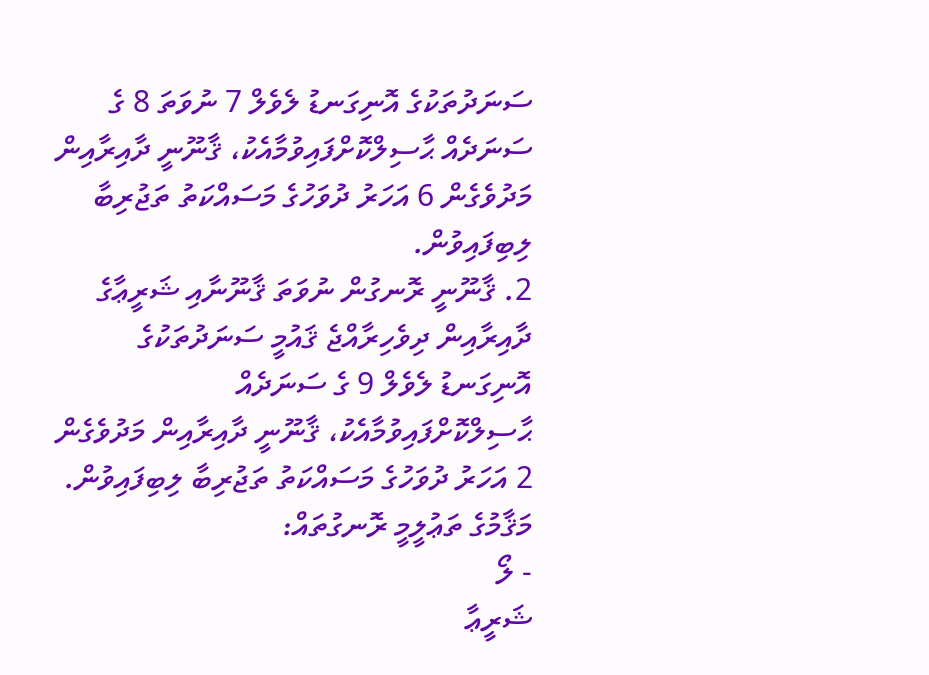ސަނަދުތަކުގެ އޮނިގަނޑު ލެވެލް 7 ނުވަތަ 8 ގެ ސަނަދެއް ޙާސިލްކޮށްފައިވުމާއެކު، ޤާނޫނީ ދާއިރާއިން މަދުވެގެން 6 އަހަރު ދުވަހުގެ މަސައްކަތު ތަޖުރިބާ ލިބިފައިވުން.
2. ޤާނޫނީ ރޮނގުން ނުވަތަ ޤާނޫނާއި ޝަރީޢާގެ ދާއިރާއިން ދިވެހިރާއްޖެ ޤައުމީ ސަނަދުތަކުގެ އޮނިގަނޑު ލެވެލް 9 ގެ ސަނަދެއް ޙާސިލްކޮށްފައިވުމާއެކު، ޤާނޫނީ ދާއިރާއިން މަދުވެގެން 2 އަހަރު ދުވަހުގެ މަސައްކަތު ތަޖުރިބާ ލިބިފައިވުން.
މަޤާމުގެ ތަޢުލީމީ ރޮނގުތައް:
- ލޯ
ޝަރީޢާ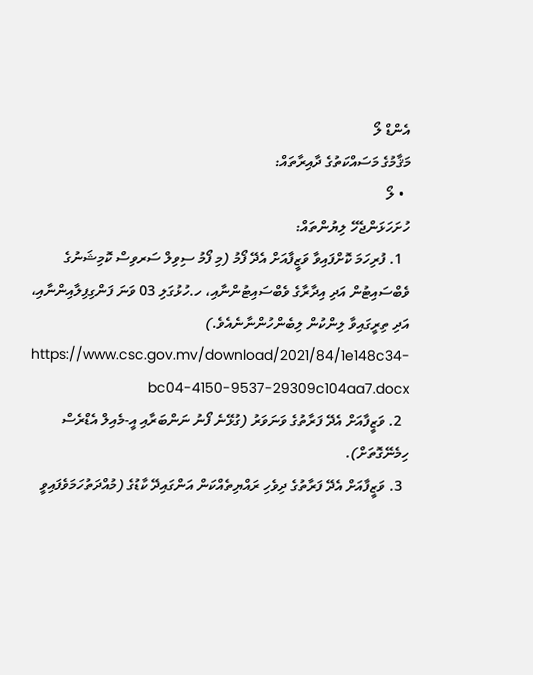އެންޑް ލޯ
މަޤާމުގެ މަސައްކަތުގެ ދާއިރާތައް:
  • ލޯ
ހުށަހަޅަންޖެހޭ ލިޔުންތައް:
  1. ފުރިހަމަ ކޮށްފައިވާ ވަޒީފާއަށް އެދޭ ފޯމު (މި ފޯމު ސިވިލް ސަރވިސް ކޮމިޝަނުގެ ވެބްސައިޓުން އަދި އިދާރާގެ ވެބްސައިޓުންނާއި، ހ.ހުޅުގަލި 03 ވަނަ ފަންގިފިލާއިންނާއި، އަދި ތިރީގައިވާ ލިންކުން ލިބެންހުންނާނެއެވެ.)  https://www.csc.gov.mv/download/2021/84/1e148c34-bc04-4150-9537-29309c104aa7.docx
  2. ވަޒީފާއަށް އެދޭ ފަރާތުގެ ވަނަވަރު (ގުޅޭނެ ފޯނު ނަންބަރާއި އީ-މެއިލް އެޑްރެސް ހިމެނޭގޮތަށް).
  3. ވަޒީފާއަށް އެދޭ ފަރާތުގެ ދިވެހި ރައްޔިތެއްކަން އަންގައިދޭ ކާޑުގެ (މުއްދަތުހަމަވެފައިވީ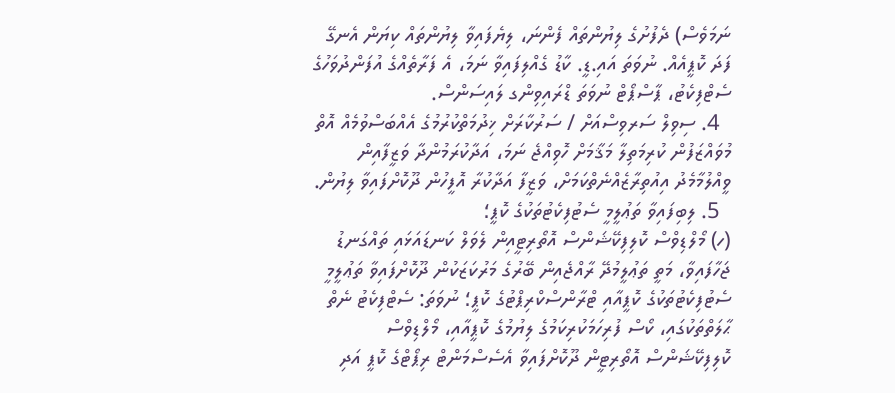ނަމަވެސް) ދެފުށުގެ ލިޔުންތައް ފެންނަ، ލިޔެފައިވާ ލިޔުންތައް ކިޔަން އެނގޭ ފަދަ ކޮޕީއެއް. ނުވަތަ އައި.ޑީ. ކާޑު ގެއްލިފައިވާ ނަމަ، އެ ފަރާތެއްގެ އުފަންދުވަހުގެ ސެޓްފިކެޓު، ޕާސްޕޯޓް ނުވަތަ ޑްރައިވިންގ ލައިސަންސް.
  4. ސިވިލް ސަރވިސްއަށް / ސަރުކާރަށް ޚިދުމަތްކުރުމުގެ އެއްބަސްވުމެއް އޮތް މުވައްޒަފުން ކުރިމަތިލާ މަޤާމަށް ހޮވިއްޖެ ނަމަ، އަދާކުރަމުންދާ ވަޒީފާއިން ވީއްލުމާމެދު އިއުތިރާޒެއްނެތްކަމަށް، ވަޒީފާ އަދާކުރާ އޮފީހުން ދޫކޮށްފައިވާ ލިޔުން.
  5. ލިބިފައިވާ ތަޢުލީމީ ސެޓުފިކެޓުތަކުގެ ކޮޕީ؛
(ހ) މޯލްޑިވްސް ކޮލިފިކޭޝަންސް އޮތޯރިޓީއިން ލެވަލް ކަނޑައަޅައި ތައްގަނޑު ޖަހާފައިވާ، މަތީ ތަޢުލީމުދޭ ރާއްޖެއިން ބޭރުގެ މަރުކަޒަކުން ދޫކޮށްފައިވާ ތަޢުލީމީ ސެޓުފިކެޓުތަކުގެ ކޮޕީއާއި ޓްރާންސްކްރިޕްޓުގެ ކޮޕީ؛ ނުވަތަ: ސެޓްފިކެޓު ނެތް ޙާލަތްތަކުގައި، ކޯސް ފުރިހަމަކުރިކަމުގެ ލިޔުމުގެ ކޮޕީއާއި، މޯލްޑިވްސް ކޮލިފިކޭޝަންސް އޮތޯރިޓީން ދޫކޮށްފައިވާ އެސެސްމަންޓް ރިޕޯޓްގެ ކޮޕީ އަދި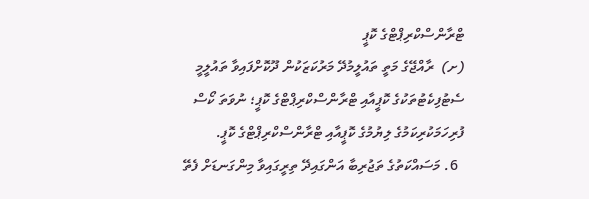ޓްރާންސްކްރިޕްޓްގެ ކޮޕީ
(ށ)  ރާއްޖޭގެ މަތީ ތައުލީމުދޭ މަރުކަޒަކުން ދޫކޮށްފައިވާ ތައުލީމީ ސެޓުފިކެޓުތަކުގެ ކޮޕީއާއި ޓްރާންސްކްރިޕްޓްގެ ކޮޕީ؛ ނުވަތަ ކޯސް ފުރިހަމަކުރިކަމުގެ ލިޔުމުގެ ކޮޕީއާއި ޓްރާންސްކްރިޕްޓްގެ ކޮޕީ.
  6. މަސައްކަތުގެ ތަޖުރިބާ އަންގައިދޭ ތިރީގައިވާ މިންގަނޑަށް ފެތޭ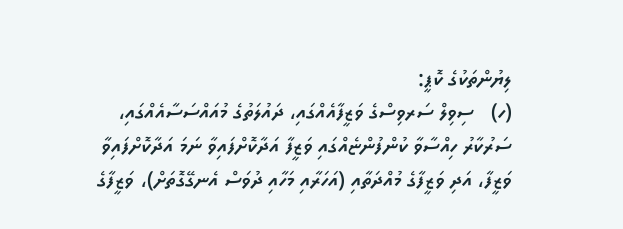ލިޔުންތަކުގެ ކޮޕީ:
(ހ)   ސިވިލް ސަރވިސްގެ ވަޒީފާއެއްގައި، ދައުލަތުގެ މުއައްސަސާއެއްގައި، ސަރުކާރު ހިއްސާވާ ކުންފުންޏެއްގައި ވަޒީފާ އަދާކޮށްފައިވާ ނަމަ އަދާކޮށްފައިވާ ވަޒީފާ، އަދި ވަޒީފާގެ މުއްދަތާއި (އަހަރާއި މަހާއި ދުވަސް އެނގޭގޮތަށް)، ވަޒީފާގެ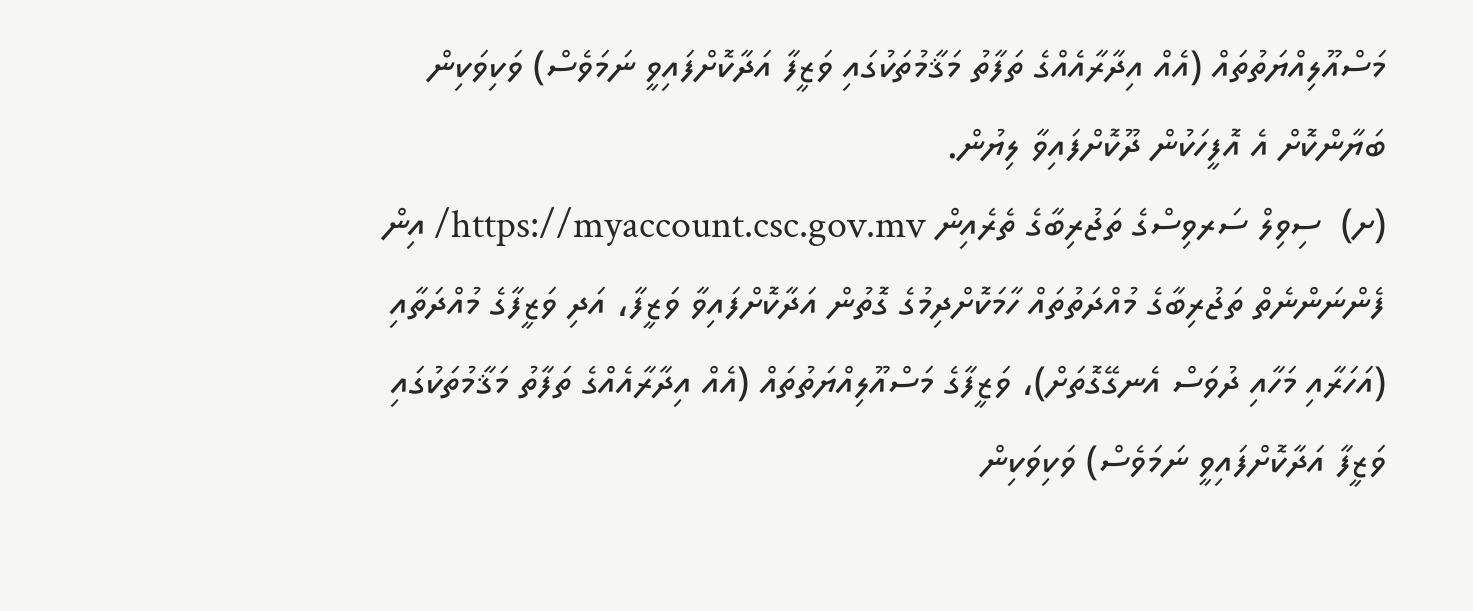މަސްއޫލިއްޔަތުތައް (އެއް އިދާރާއެއްގެ ތަފާތު މަޤާމުތަކުގައި ވަޒީފާ އަދާކޮށްފައިވީ ނަމަވެސް) ވަކިވަކިން ބަޔާންކޮށް އެ އޮފީހަކުން ދޫކޮށްފައިވާ ލިޔުން.
(ށ)  ސިވިލް ސަރވިސްގެ ތަޖުރިބާގެ ތެރެއިން https://myaccount.csc.gov.mv/ އިން ފެންނަންނެތް ތަޖުރިބާގެ މުއްދަތުތައް ހާމަކޮށްދިމުގެ ގޮތުން އަދާކޮށްފައިވާ ވަޒީފާ، އަދި ވަޒީފާގެ މުއްދަތާއި (އަހަރާއި މަހާއި ދުވަސް އެނގޭގޮތަށް)، ވަޒީފާގެ މަސްއޫލިއްޔަތުތައް (އެއް އިދާރާއެއްގެ ތަފާތު މަޤާމުތަކުގައި ވަޒީފާ އަދާކޮށްފައިވީ ނަމަވެސް) ވަކިވަކިން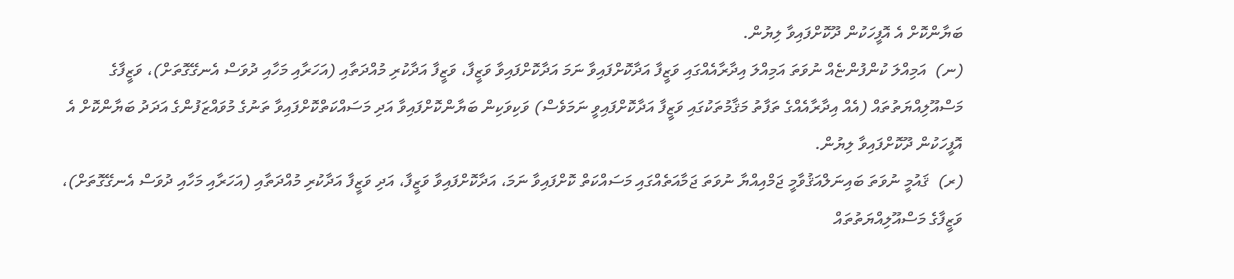ބަޔާންކޮށް އެ އޮފީހަކުން ދޫކޮށްފައިވާ ލިޔުން.
(ނ)  އަމިއްލަ ކުންފުންޏެއް ނުވަތަ އަމިއްލަ އިދާރާއެއްގައި ވަޒީފާ އަދާކޮށްފައިވާ ނަމަ އަދާކޮށްފައިވާ ވަޒީފާ، ވަޒީފާ އަދާކުރި މުއްދަތާއި (އަހަރާއި މަހާއި ދުވަސް އެނގޭގޮތަށް)، ވަޒީފާގެ މަސްއޫލިއްޔަތުތައް (އެއް އިދާރާއެއްގެ ތަފާތު މަޤާމުތަކުގައި ވަޒީފާ އަދާކޮށްފައިވީ ނަމަވެސް) ވަކިވަކިން ބަޔާންކޮށްފައިވާ އަދި މަސައްކަތްކޮށްފައިވާ ތަނުގެ މުވައްޒަފުންގެ އަދަދު ބަޔާންކޮށް އެ އޮފީހަކުން ދޫކޮށްފައިވާ ލިޔުން.
(ރ)  ޤައުމީ ނުވަތަ ބައިނަލްއަޤުވާމީ ޖަމްއިއްޔާ ނުވަތަ ޖަމާއަތެއްގައި މަސައްކަތް ކޮށްފައިވާ ނަމަ، އަދާކޮށްފައިވާ ވަޒީފާ، އަދި ވަޒީފާ އަދާކުރި މުއްދަތާއި (އަހަރާއި މަހާއި ދުވަސް އެނގޭގޮތަށް)، ވަޒީފާގެ މަސްއޫލިއްޔަތުތައް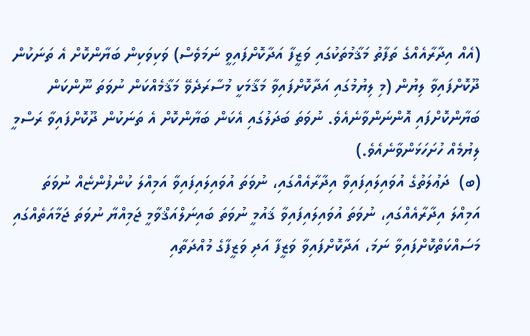(އެއް އިދާރާއެއްގެ ތަފާތު މަޤާމުތަކުގައި ވަޒީފާ އަދާކޮށްފައިވީ ނަމަވެސް) ވަކިވަކިން ބަޔާންކޮށް އެ ތަނަކުން ދޫކޮށްފައިވާ ލިޔުން (މި ލިޔުމުގައި އަދާކޮށްފައިވާ މަޤާމަކީ މުސާރަދެވޭ މަޤާމެއްކަން ނުވަތަ ނޫންކަން ބަޔާންކޮށްފައި އޮންނަންވާނެއެވެ. ނުވަތަ ބަދަލުގައި އެކަން ބަޔާންކޮށް އެ ތަނަކުން ދޫކޮށްފައިވާ ރަސްމީ ލިޔުމެއް ހުށަހަޅަންވާނެއެވެ.)
(ބ)  ދަޢުލަތުގެ އުވައިލައިފައިވާ އިދާރާއެއްގައި، ނުވަތަ އުވައިލައިފައިވާ އަމިއްލަ ކުންފުންޏެއް ނުވަތަ އަމިއްލަ އިދާރާއެއްގައި، ނުވަތަ އުވައިލައިފައިވާ ޤައުމީ ނުވަތަ ބައިނަލްއަޤްވާމީ ޖަމިއްޔާ ނުވަތަ ޖަމާއަތެއްގައި މަސައްކަތްކޮށްފައިވާ ނަމަ، އަދާކޮށްފައިވާ ވަޒީފާ އަދި ވަޒީފާގެ މުއްދަތާއި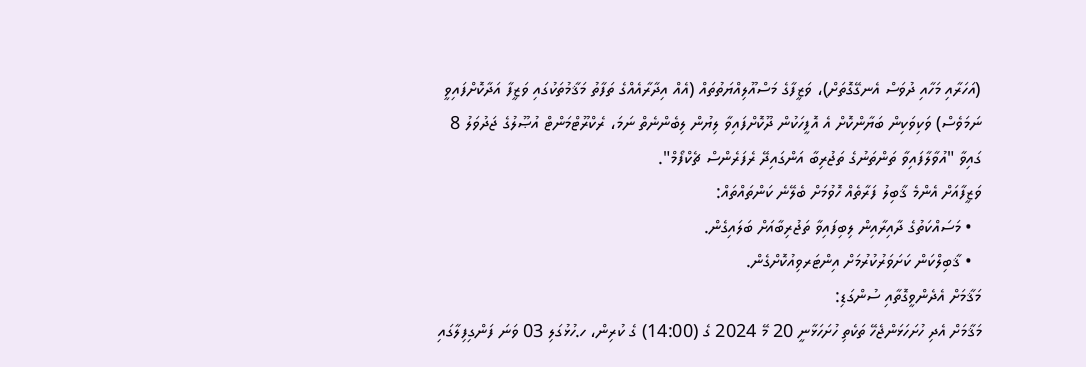(އަހަރާއި މަހާއި ދުވަސް އެނގޭގޮތަށް)، ވަޒީފާގެ މަސްއޫލިއްޔަތުތައް (އެއް އިދާރާއެއްގެ ތަފާތު މަޤާމުތަކުގައި ވަޒީފާ އަދާކޮށްފައިވީ ނަމަވެސް) ވަކިވަކިން ބަޔާންކޮށް އެ އޮފީހަކުން ދޫކޮށްފައިވާ ލިޔުން ލިބެންނެތް ނަމަ، ރެކްރޫޓްމަންޓް އުޞޫލުގެ ޖަދުވަލު 8 ގައިވާ "އުވާލާފައިވާ ތަންތަނުގެ ތަޖުރިބާ އަންގައިދޭ ރެފަރެންސް ޗެކްފޯމް".
ވަޒީފާއަށް އެންމެ ޤާބިލު ފަރާތެއް ހޮވުމަށް ބެލޭނެ ކަންތައްތައް:
  • މަސައްކަތުގެ ދާއިރާއިން ލިބިފައިވާ ތަޖުރިބާއަށް ބަލައިގެން.
  • ޤާބިލްކަން ކަށަވަރުކުރުމަށް އިންޓަރވިއުކޮށްގެން.
މަޤާމަށް އެދެންވީގޮތާއި ސުންގަޑި:
މަޤާމަށް އެދި ހުށަހަޅަންޖެހޭ ތަކެތި ހުށަހަޅާނީ 20 މޭ 2024 ގެ (14:00) ގެ ކުރިން، ހ.ހުޅުގަލި 03 ވަނަ ފަންގިފިލާގައި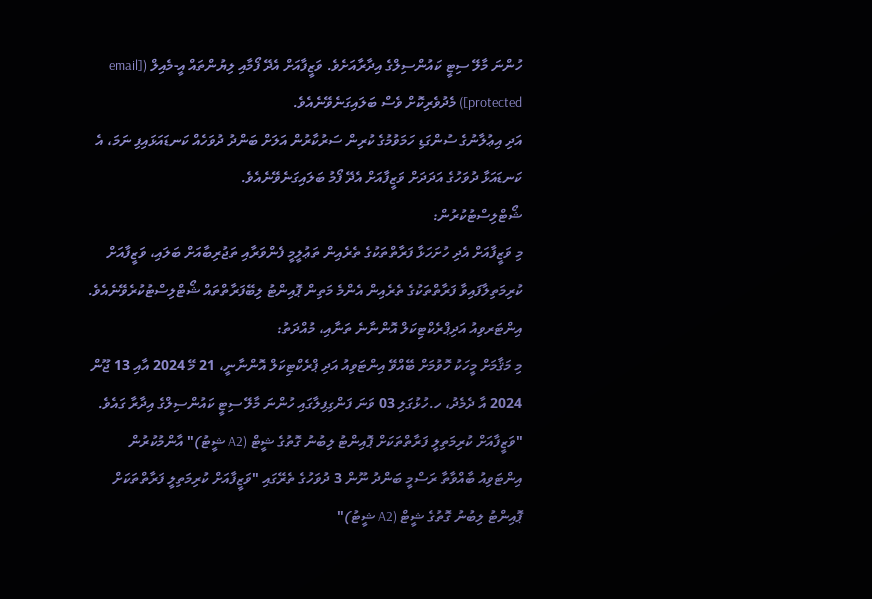ހުންނަ މާލޭ ސިޓީ ކައުންސިލްގެ އިދާރާއަށެވެ. ވަޒީފާއަށް އެދޭ ފޯމާއި ލިޔުންތައް އީ-މެއިލް ([email protected]) މެދުވެރިކޮށް ވެސް ބަލައިގަނެވޭނެއެވެ.
އަދި އިޢުލާނުގެ ސުންގަޑި ހަމަވުމުގެ ކުރިން ސަރުކާރުން އަލަށް ބަންދު ދުވަހެއް ކަނޑައަޅައިފި ނަމަ، އެ ކަނޑައަޅާ ދުވަހުގެ އަދަދަށް ވަޒީފާއަށް އެދޭ ފޯމު ބަލައިގަނެވޭނެއެވެ.
ޝޯޓްލިސްޓުކުރުން:
މި ވަޒީފާއަށް އެދި ހުށަހަޅާ ފަރާތްތަކުގެ ތެރެއިން ތަޢުލީމީ ފެންވަރާއި ތަޖުރިބާއަށް ބަލައި، ވަޒީފާއަށް ކުރިމަތިލާފައިވާ ފަރާތްތަކުގެ ތެރެއިން އެންމެ މަތިން ޕޮއިންޓު ލިބޭފަރާތްތައް ޝޯޓްލިސްޓުކުރެވޭނެއެވެ.
އިންޓަރވިއު އަދިޕްރެކްޓިކަލް އޮންނާނެ ތަނާއި، މުއްދަތު:
މި މަޤާމަށް މީހަކު ހޮވުމަށް ބޭއްވޭ އިންޓަވިއު އަދި ޕްރެކްޓިކަލް އޮންނާނީ، 21 މޭ 2024 އާއި 13 ޖޫން 2024 އާ ދެމެދު، ހ.ހުޅުގަލި 03 ވަނަ ފަންގިފިލާގައި ހުންނަ މާލޭ ސިޓީ ކައުންސިލްގެ އިދާރާ ގައެވެ.
"ވަޒީފާއަށް ކުރިމަތިލީ ފަރާތްތަކަށް ޕޮއިންޓު ލިބުނު ގޮތުގެ ޝީޓް (A2 ޝީޓު)" އާންމުކުރުން
އިންޓަވިއު ބާއްވާތާ ރަސްމީ ބަންދު ނޫން 3 ދުވަހުގެ ތެރޭގައި "ވަޒީފާއަށް ކުރިމަތިލީ ފަރާތްތަކަށް ޕޮއިންޓު ލިބުނު ގޮތުގެ ޝީޓް (A2 ޝީޓު)"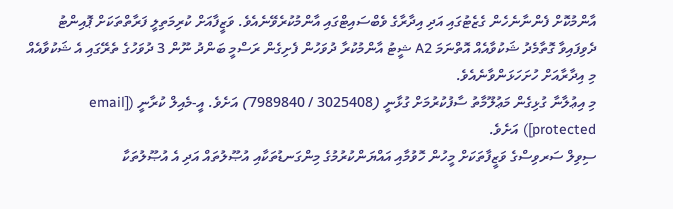އާންމުކޮށް ފެންނާނެހެން ގެޒެޓުގައި އަދި އިދާރާގެ ވެބްސައިޓްގައި އާންމުކުރެވޭނެއެވެ. ވަޒީފާއަށް ކުރިމަތިލީ ފަރާތްތަކަށް ޕޮއިންޓު ދެވިފައިވާ ގޮތާމެދު ޝަކުވާއެއް އޮތްނަމަ A2 ޝީޓު އާންމުކުރާ ދުވަހުން ފެށިގެން ރަސްމީ ބަންދު ނޫން 3 ދުވަހުގެ ތެރޭގައި އެ ޝަކުވާއެއް މި އިދާރާއަށް ހުށަހަޅަންވާނެއެވެ.
މި އިޢުލާނާ ގުޅިގެން މަޢުލޫމާތު ސާފުކުރުމަށް ގުޅާނީ (3025408 / 7989840) އަށެވެ. އީ-މެއިލް ކުރާނީ ([email protected]) އަށެވެ.
ސިވިލް ސަރވިސްގެ ވަޒީފާތަކަށް މީހުން ހޮވުމާއި އައްޔަންކުރުމުގެ މިންގަނޑުތަކާއި އުޞޫލުތައް އަދި އެ އުޞޫލުތަކާ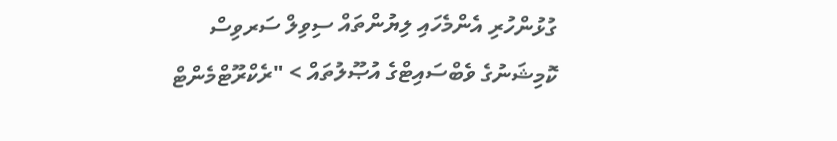ގުޅުންހުރި އެންމެހައި ލިޔުންތައް ސިވިލް ސަރވިސް ކޮމިޝަނުގެ ވެބްސައިޓްގެ އުޞޫލުތައް > "ރެކްރޫޓްމެންޓް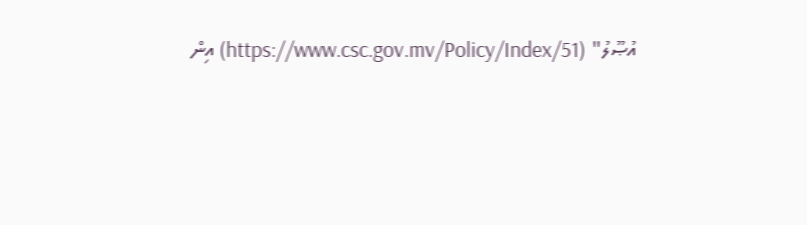އުޞޫލު" (https://www.csc.gov.mv/Policy/Index/51) އިން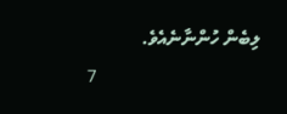ލިބެން ހުންނާނެއެވެ.
                                     7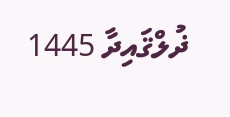ޛުލްޤައިދާ 1445